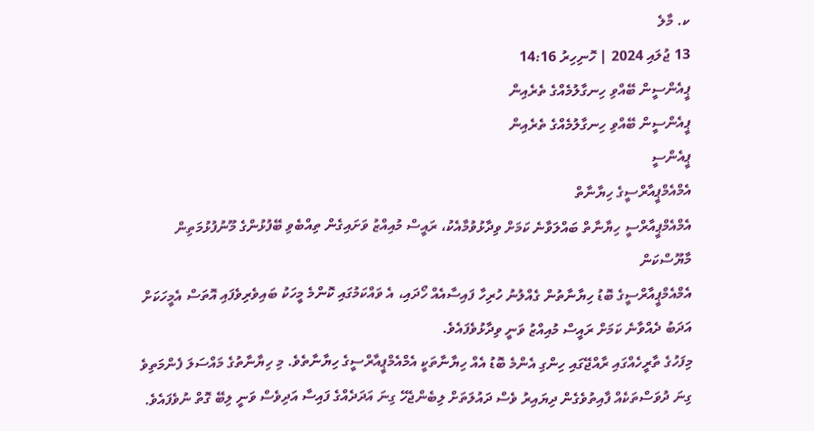ކ. މާލެ
13 ޖުލައި 2024 | ހޮނިހިރު 14:16
ޕީއެންސީން ބޭއްވި ހިނގާލުމެއްގެ ތެރެއިން
ޕީއެންސީން ބޭއްވި ހިނގާލުމެއްގެ ތެރެއިން
ޕީއެންސީ
އެމްއެމްޕީއާރްސީގެ ހިޔާނާތް
އެމްއެމްޕީއާރްސީ ހިޔާނާތް ބައްލަވާނެ ކަމަށް ވިދާޅުވުމާއެކު، ރައީސް މުއިއްޒު ވަށައިގެން ތިއްބެވި ބޭފުޅުންގެ މޫނުފުޅުމަތިން މާޔޫސްކަން
އެމްއެމްޕީއާރްސީގެ ބޮޑު ހިޔާނާތުން ގެއްލުނު ހުރިހާ ފައިސާއެއް ހޯދައި، އެ ވައްކަމުގައި ކޮންމެ މީހަކު ބައިވެރިވެފައި އޮތަސް އެމީހަކަށް އަދަބު ދެއްވާނެ ކަމަށް ރައީސް މުއިއްޒު ވަނީ ވިދާޅުވެފައެވެ.
މިފަހުގެ ތާރީހެއްގައި ރާއްޖޭގައި ހިންގި އެންމެ ބޮޑު އެއް ހިޔާނާތަކީ އެމްއެމްޕީއާރްސީގެ ހިޔާނާތެވެ. މި ހިޔާނާތުގެ މައްސަލަ ފެންމަތިވެ ގިނަ ދުވަސްތަކެއް ފާއިތުވެގެން ދިޔައިރު ވެސް ދައުލަތަށް ލިބެންޖެހޭ ގިނަ އަދަދެއްގެ ފައިސާ އަދިވެސް ވަނީ ލިބޭ ގޮތް ނުވެފައެވެ.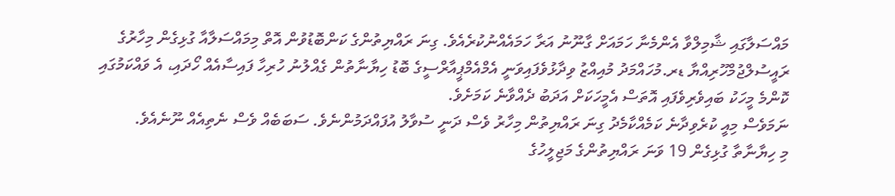މައްސަލާގައި ޝާމިލްވާ އެންމެނާ ހަމައަށް ގާނޫނު އަރާ ހަމައެއްނުކުރެއެވެ. ގިނަ ރައްޔިތުންގެ ކަންބޮޑުވުން އޮތް މިމައްސަލާއާ ގުޅިގެން މިހާރުގެ ރައީސުލްޖުމްހޫރިއްޔާ ޑރ.މުހައްމަދު މުއިއްޒު ވިދާޅުވެފައިވަނީ އެމްއެމްޕީއާރްސީގެ ބޮޑު ހިޔާނާތުން ގެއްލުނު ހުރިހާ ފައިސާއެއް ހޯދައި، އެ ވައްކަމުގައި ކޮންމެ މީހަކު ބައިވެރިވެފައި އޮތަސް އެމީހަކަށް އަދަބު ދެއްވާނެ ކަމަށެވެ.
ނަމަވެސް މިއީ ކުރެވިދާނެ ކަމެއްކާމެދު ގިނަ ރައްޔިތުން މިހާރު ވެސް ދަނީ ސުވާލު އުފައްދަމުންނެވެ. ސަބަބެއް ވެސް ނެތިއެއް ނޫނެއެވެ.
މި ހިޔާނާތާ ގުޅިގެން 19 ވަނަ ރައްޔިތުންގެ މަޖިލީހުގެ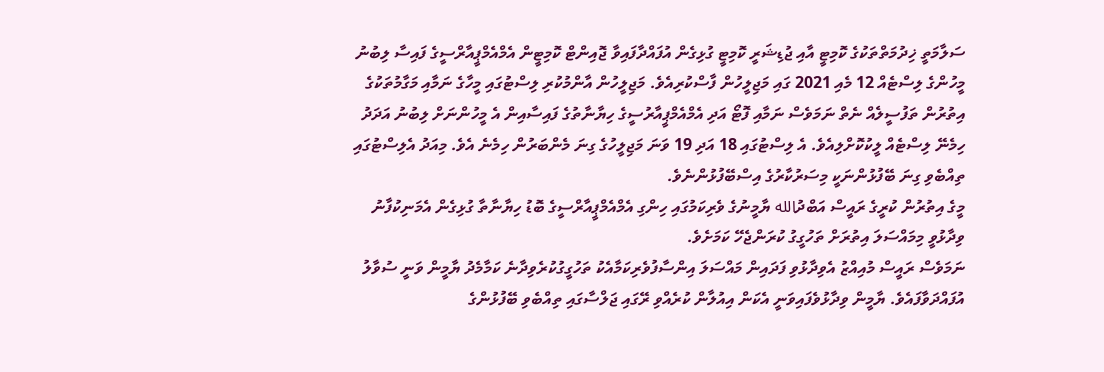ސަލާމަތީ ޚިދުމަތްތަކުގެ ކޮމިޓީ އާއި ޖުޑިޝަރީ ކޮމިޓީ ގުޅިގެން އުފައްދާފައިވާ ޖޮއިންޓް ކޮމިޓީން އެމްއެމްޕީއާރްސީގެ ފައިސާ ލިބުނު މީހުންގެ ލިސްޓެއް 12 މެއި 2021 ގައި މަޖިލީހުން ފާސްކުރިއެވެ. މަޖިލީހުން އާންމުކުރި ލިސްޓުގައި މީހާގެ ނަމާއި މަގާމުތަކުގެ އިތުރުން ތަފުސީލެއް ނެތް ނަމަވެސް ނަމާއި ފޮޓޯ އަދި އެމްއެމްޕީއާރުސީގެ ހިޔާނާތުގެ ފައިސާއިން އެ މީހުންނަށް ލިބުނު އަދަދު ހިމެނޭ ލިސްޓެއް ލީކުކޮށްލިއެވެ. އެ ލިސްޓުގައި 18 އަދި 19 ވަނަ މަޖިލީހުގެ ގިނަ މެންބަރުން ހިމެނެ އެވެ. މިއަދު އެލިސްޓުގައި ތިއްބެވި ގިނަ ބޭފުޅުންނަކީ މިސަރުކާރުގެ އިސްބޭފުޅުންނެވެ.
މީގެ އިތުރުން ކުރީގެ ރައީސް އަބްދުالله ޔާމީނުގެ ވެރިކަމުގައި ހިންގި އެމްއެމްޕީއާރްސީގެ ބޮޑު ހިޔާނާތާ ގުޅިގެން އެމަނިކުފާނު ވިދާޅުވީ މިމައްސަލަ އިތުރަށް ތަހުގީގު ކުރަންޖެހޭ ކަމަށެވެ.
ނަމަވެސް ރައީސް މުއިއްޒު އެވިދާޅުވި ފަދައިން މައްސަލަ އިންސާފުވެރިކަމާއެކު ތަހުގީގުކުރެވިދާނެ ކަމާމެދު ޔާމީން ވަނީ ސުވާލު އުފައްދަވާފައެވެ. ޔާމީން ވިދާޅުވެފައިވަނީ އެކަން އިއުލާން ކުރެއްވި ރޭގައި ޖަލްސާގައި ތިއްބެވި ބޭފުޅުންގެ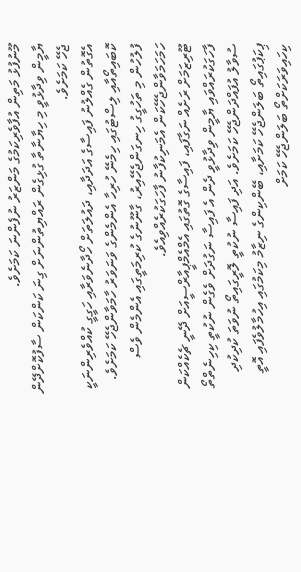މޫނުފުޅު މަތިން އުފާވެރިކަމުގެ މަންޒަރު ނުފެންނަ ކަމަށެވެ.
ޔާމީން ވިދާޅުވީ މި ހިޔާނާތާ ގުޅިގެން ރައްޔިތުންނަށް ގިނަ ކަންކަން ސާފުކޮށްދޭން ޖެހޭ ކަމަށެވެ.
އެގޮތުން ގެއްލުނު ފައިސާގެ އަދަދާއި، ދައުލަތަށް ހޯދާނެވަރާއި ހަގީގީ ކުއްވެރިންނަކީ ކޮބައިތޯއާއި ލިސްޓުގައި ހިމެނޭ ހުރިހާ އެންމެންގެ ވަނަވަރު ހާމަވާންޖެހޭ ކަމަށެވެ. ފުލުހުން މި ތަހުގީގު ހިނގަންޖެހޭއިރު، ގާނޫނުގެ ކުރިމަތީގައި އެންމެން ވެސް ހަމަހަމަވާންޖެހޭކަން އެމަނިކުފާނު ފާހަގަކުރެއްވިއެވެ.
ޓޫރިޒަމަށް ރަށެއް ނަގާފައި، ފައިސާގެ ގޮތުގައި އެމްއެމްޕީއާރްސީއަށް ދޭނީ ޗެކެއްކަން ފާހަގަކުރައްވައި ޔާމީން ވިދާޅުވީ ދެން އެ ފައިސާ ނަގުދަށް ވެގެން ނުކުތީ ކިހިނެތްތޯ ސުވާލު އުފައްދަންޖެހޭ ކަމަށެވެ. އަދި ފައިސާ ނުކުތީ ލޮރީގައިތޯ ނުވަތަ ކުދިކުދި ޕިކަޕުގައިތޯ ބަލަންޖެހޭ ކަމަށާއި، ބޭންކިންގެ ނިޒާމު މިކަމުގައި އިހުމާލުވެފައި އޮތީ ކިހައިވަރަކަށްތޯ ބަލަންޖެހޭ ކަމަށް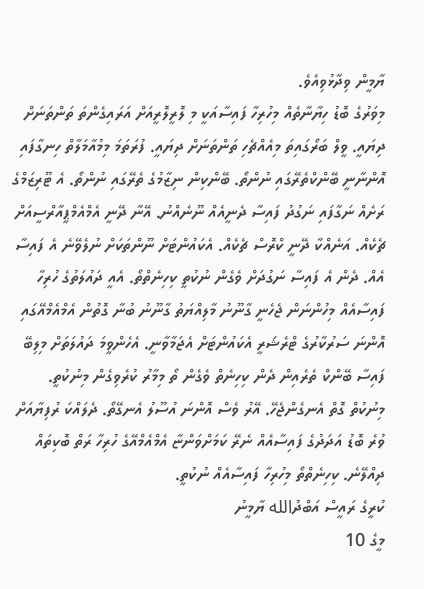ޔާމީން ވިދާޅުވިއެވެ.
މިވަރުގެ ބޮޑު ހިޔާނާތެއް މިހުރިހާ ފައިސާއަކީ މި ލޮރީލޮރީއަށް އަރައިގެންތަ ތަންތަނަށް ދިޔައީ. ވީލް ބަރޯގައިތަ މިއެއްޗެހި ތަންތަނަށް ދިޔައީ. ފުރަތަމަ މިމުއާމަލާތް ހިނގާފައި އޮންނާނީ ބޭންކްތެރޭގައި ނުންތޯ. ބޭންކިން ނިޒާމުގެ ތެރޭގައި ނުންތޯ. އެ ޓޫރިޒަމްގެ ރަށެއް ނަގާފައި ނަގުދު ފައިސާ ދެނީއެއް ނޫނެއްނު. އޭނާ ދޭނީ އެމްއެމްޕީއާރްސީއަށް ޗެކެއް. އަނެއްކާ ދޭނީ ކްރޮސް ޗެކެއް. އެކައުންޓަށް ނޫންތަކަށް ނުލެވޭނެ އެ ފައިސާ އެއް. ދެން އެ ފައިސާ ނަގުދަށް ވެގެން ނުކުތީ ކިހިނެތްތޯ. އެއީ ދައުލަތުގެ ހުރިހާ ފައިސާއެއް މިހުންނަން ޖެހެނީ ގާނޫނު މާލިއްޔަތު ގާނޫނު ބުނާ ގޮތުން އެމްއެމްއޭގައި އޮންނަ ސަރުކާރުގެ ޓްރެޝަރީ އެކައުންޓަށް އެޖަމާވާނީ. އެހެންވީމަ ދައުލަތަށް މިލިބޭ ފައިސާ ބޭންކް ތެރެއިން ދެން ކިހިނެތް ވެގެން ތޯ މިމާރު ކުރެވިގެން މިނުކުތީ. މިނުކުތް ގޮތް އެނގެންޖެހޭ. އޭރު ވެސް އޮންނަ އުސޫލު އެނގޭތޯ. ދެލައްކަ ރުފިޔާއަށް ވުރެ ބޮޑު އަދަދުގެ ފައިސާއެއް ނެރޭ ކަމަށްވަންޏާ އެމްއެމްއޭގެ ހުރިހާ ރަތް ބޮކިތައް ދިއްލޭނެ. ކިހިނެތްތޯ މިހުރިހާ ފައިސާއެއް ނުކުތީ.
ކުރީގެ ރައީސް އަބްދުالله ޔާމީނު
މީގެ 10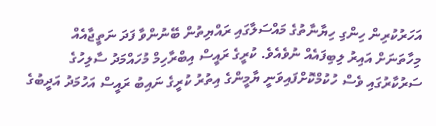އަހަރުކުރިން ހިންގި ހިޔާނާތުގެ މައްސަލާގައި ރައްޔިތުން ބޭނުންވާ ފަދަ ނަތީޖާއެއް މިހާތަނަށް އައިރު ލިބިފައެއް ނުވެއެވެ. ކުރީގެ ރައީސް އިބްރާހިމް މުހައްމަދު ސާލިހުގެ ސަރުކާރުގައި ވެސް ހުކުމްކޮށްފައިވަނީ ޔާމީންގެ އިތުރު ކުރީގެ ނައިބު ރައީސް އަހުމަދު އަދީބުގެ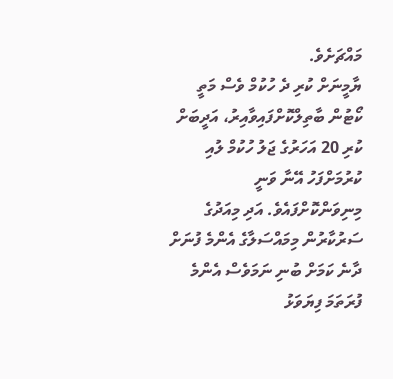މައްޗަށެވެ.
ޔާމީނަށް ކުރި ދެ ހުކުމް ވެސް މަތީ ކޯޓުން ބާތިލްކޮށްފައިވާއިރު، އަދީބަށް ކުރި 20 އަހަރުގެ ޖަލު ހުކުމް ލުއި ކުރުމަށްފަހު އޭނާ ވަނީ މިނިވަންކޮށްފައެވެ. އަދި މިއަދުގެ ސަރުކާރުން މިމައްސަލާގެ އެންމެ ފުނަށް ދާނެ ކަމަށް ބުނި ނަމަވެސް އެންމެ ފުރަތަމަ ފިޔަވަޅު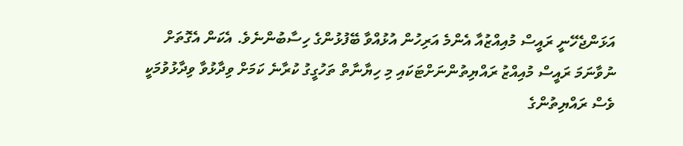އަޅަންޖެހޭނީ ރައީސް މުއިއްޒުއާ އެންމެ އަރިހުން އުޅުއްވާ ބޭފުޅުންގެ ހިސާބުންނެވެ. އެކަން އެގޮތަށް ނުވާނަމަ ރައީސް މުއިއްޒު ރައްޔިތުންނަށްޓަކައި މި ހިޔާނާތް ތަހުގީގު ކުރާނެ ކަމަށް ވިދާޅުވާ ވިދާޅުވުމަކީ ވެސް ރައްޔިތުންގެ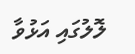ލޮލުގައި އަޅުވާ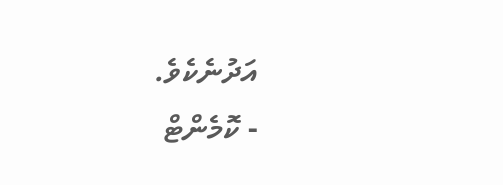އަދުނެކެވެ.
- ކޮމެންޓް